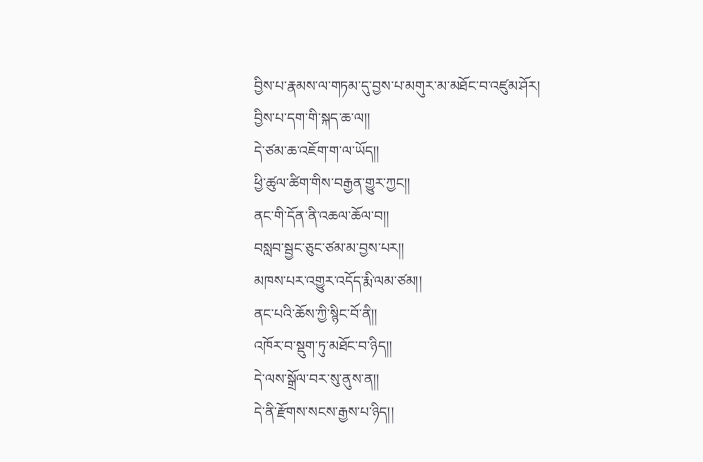བྱིས་པ་རྣམས་ལ་གཏམ་དུ་བྱས་པ་མགུར་མ་མཐོང་བ་འཛུམ་ཤོར།
བྱིས་པ་དག་གི་སྐད་ཆ་ལ།།
དེ་ཙམ་ཆ་འཇོག་ག་ལ་ཡོད།།
ཕྱི་ཚུལ་ཚིག་གིས་བརྒྱན་གྱུར་ཀྱང།།
ནང་གི་དོན་ནི་འཆལ་ཆོལ་བ།།
བསླབ་སྦྱང་ཅུང་ཙམ་མ་བྱས་པར།།
མཁས་པར་འགྱུར་འདོད་རྨི་ལམ་ཙམ།།
ནང་པའི་ཆོས་ཀྱི་སྙིང་བོ་ནི།།
འཁོར་བ་སྡུག་ཏུ་མཐོང་བ་ཉིད།།
དེ་ལས་སྒྲོལ་བར་སུ་ནུས་ན།།
དེ་ནི་རྫོགས་སངས་རྒྱས་པ་ཉིད།།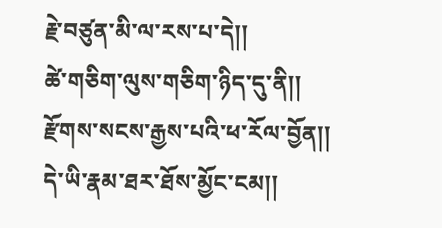རྗེ་བཙུན་མི་ལ་རས་པ་དེ།།
ཚེ་གཅིག་ལུས་གཅིག་ཉིད་དུ་ནི།།
རྫོགས་སངས་རྒྱས་པའི་ཕ་རོལ་བྱོན།།
དེ་ཡི་རྣམ་ཐར་ཐོས་མྱོང་ངམ།།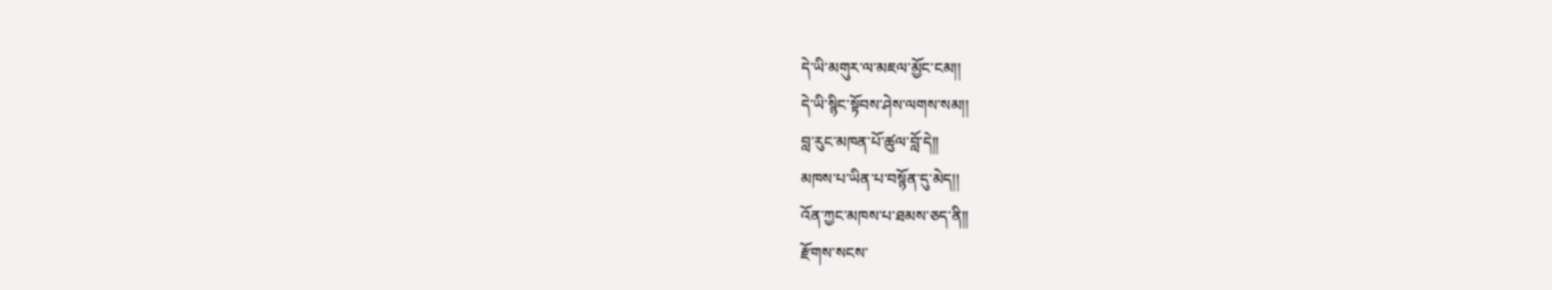དེ་ཡི་མགུར་ལ་མཇལ་མྱོང་ངམ།།
དེ་ཡི་སྙིང་སྟོབས་ཤེས་ལགས་སམ།།
བླ་རུང་མཁན་པོ་ཚུལ་བློ་དེ།།
མཁས་པ་ཡིན་པ་བསྙོན་དུ་མེད།།
འོན་ཀྱང་མཁས་པ་ཐམས་ཅད་ནི།།
རྫོགས་སངས་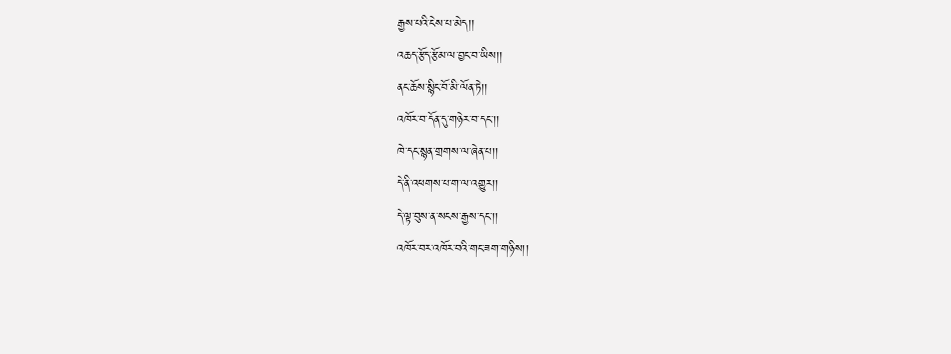རྒྱས་པའི་ངེས་པ་མེད།།
འཆད་རྩོད་རྩོམ་ལ་བྱང་བ་ཡིས།།
ནང་ཆོས་སྙིང་བོ་མི་ལོན་ཏེ།།
འཁོར་བ་དོན་དུ་གཉེར་བ་དང་།།
ཁེ་དང་སྙན་གྲགས་ལ་ཞེན་པ།།
དེ་ནི་འཕགས་པ་ག་ལ་འགྱུར།།
དེ་ལྟ་བུས་ན་སངས་རྒྱས་དང་།།
འཁོར་བར་འཁོར་བའི་གང་ཟག་གཉིས།།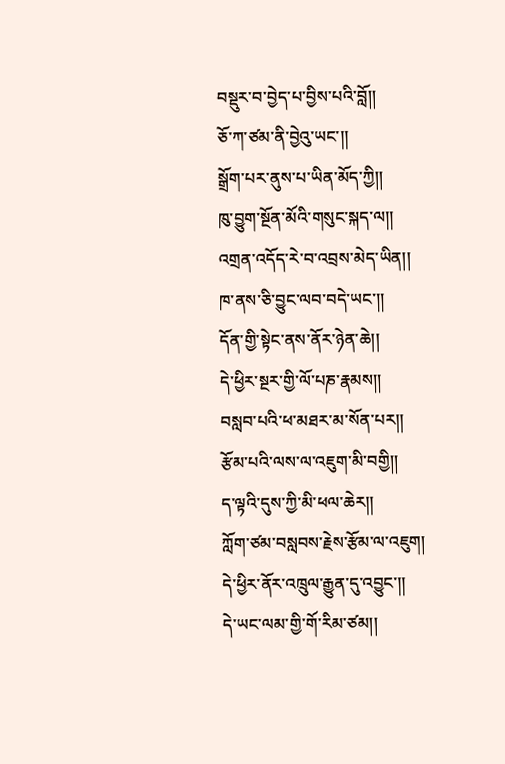བསྡུར་བ་བྱེད་པ་བྱིས་པའི་བློ།།
ཅོ་ཀ་ཙམ་ནི་བྱེའུ་ཡང་།།
སྒྲོག་པར་ནུས་པ་ཡིན་མོད་ཀྱི།།
ཁུ་བྱུག་སྔོན་མོའི་གསུང་སྐད་ལ།།
འགྲན་འདོད་རེ་བ་འབྲས་མེད་ཡིན།།
ཁ་ནས་ཅི་བྱུང་ལབ་བདེ་ཡང་།།
དོན་གྱི་སྟེང་ནས་ནོར་ཉེན་ཆེ།།
དེ་ཕྱིར་སྔར་གྱི་ལོ་པཎ་རྣམས།།
བསླབ་པའི་ཕ་མཐར་མ་སོན་པར།།
རྩོམ་པའི་ལས་ལ་འཇུག་མི་བགྱི།།
ད་ལྟའི་དུས་ཀྱི་མི་ཕལ་ཆེར།།
ཀློག་ཙམ་བསླབས་རྗེས་རྩོམ་ལ་འཇུག།
དེ་ཕྱིར་ནོར་འཁྲུལ་རྒྱུན་དུ་འབྱུང་།།
དེ་ཡང་ལམ་གྱི་གོ་རིམ་ཙམ།།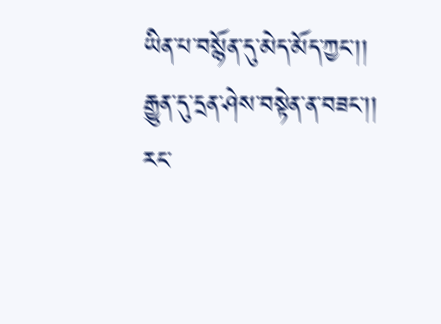ཡིན་པ་བསྙོན་དུ་མེད་མོད་ཀྱང་།།
རྒྱུན་དུ་དྲན་ཤེས་བསྟེན་ན་བཟང་།།
རང་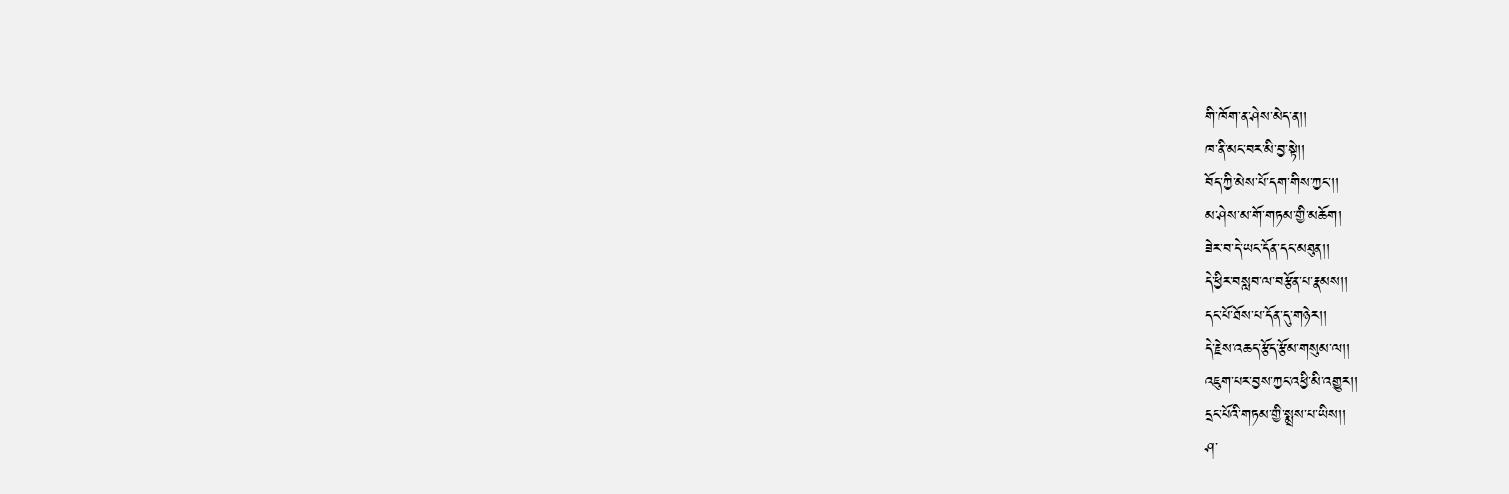གི་ཁོག་ན་ཤེས་མེད་ན།།
ཁ་ནི་མང་བར་མི་བྱ་སྟེ།།
བོད་ཀྱི་མེས་པོ་དག་གིས་ཀྱང་།།
མ་ཤེས་མ་གོ་གཏམ་གྱི་མཆོག།
ཟེར་བ་དེ་ཡང་དོན་དང་མཐུན།།
དེ་ཕྱིར་བསླབ་ལ་བརྩོན་པ་རྣམས།།
དང་པོ་ཐོས་པ་དོན་དུ་གཉེར།།
དེ་རྗེས་འཆད་རྩོད་རྩོམ་གསུམ་ལ།།
འཇུག་པར་བྱས་ཀྱང་འཕྱི་མི་འགྱུར།།
དྲང་པོའི་གཏམ་གྱི་སྨྲས་པ་ཡིས།།
ཤ་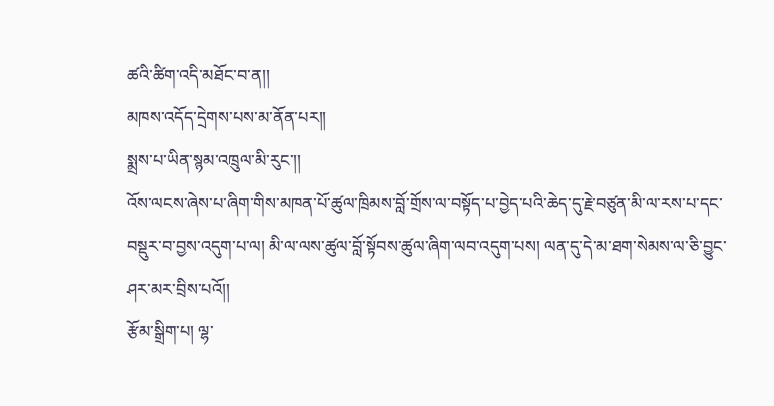ཚའི་ཚིག་འདི་མཐོང་བ་ན།།
མཁས་འདོད་དྲེགས་པས་མ་ནོན་པར།།
སྨྲས་པ་ཡིན་སྙམ་འཁྲུལ་མི་རུང་།།
འོས་ལངས་ཞེས་པ་ཞིག་གིས་མཁན་པོ་ཚུལ་ཁྲིམས་བློ་གྲོས་ལ་བསྟོད་པ་བྱེད་པའི་ཆེད་དུ་རྗེ་བཙུན་མི་ལ་རས་པ་དང་བསྡུར་བ་བྱས་འདུག་པ་ལ། མི་ལ་ལས་ཚུལ་བློ་སྟོབས་ཚུལ་ཞིག་ལབ་འདུག་པས། ལན་དུ་དེ་མ་ཐག་སེམས་ལ་ཅི་བྱུང་ཤར་མར་བྲིས་པའོ།།
རྩོམ་སྒྲིག་པ། ལྷ་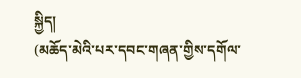སྐྱིད།
(མཆོད་མེའི་པར་དབང་གཞན་གྱིས་དགོལ་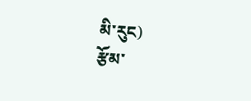མི་རུང)
རྩོམ་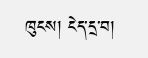ཁུངས། ངེད་དྲ་བ།